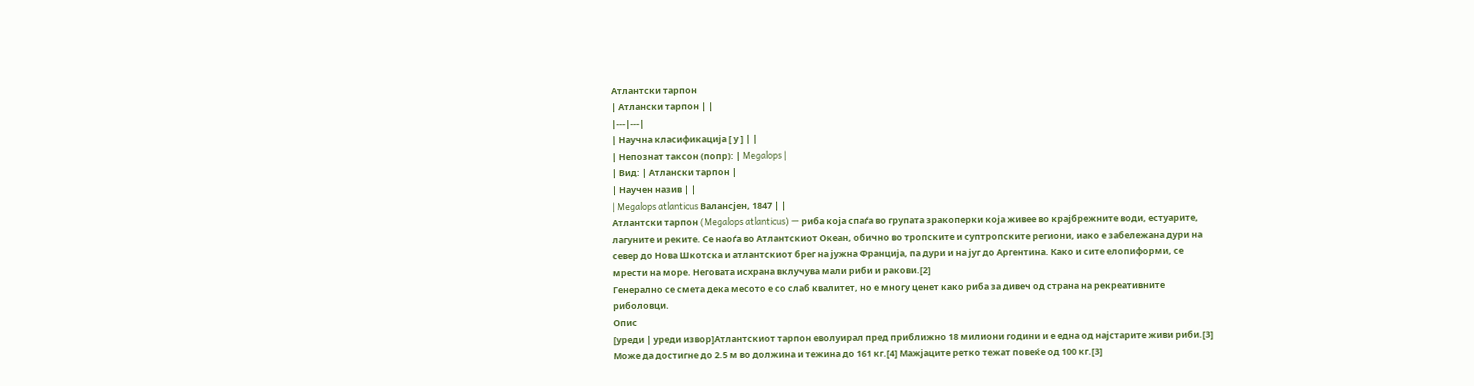Атлантски тарпон
| Атлански тарпон | |
|---|---|
| Научна класификација [ у ] | |
| Непознат таксон (попр): | Megalops |
| Вид: | Атлански тарпон |
| Научен назив | |
| Megalops atlanticus Валансјен, 1847 | |
Атлантски тарпон (Megalops atlanticus) — риба која спаѓа во групата зракоперки која живее во крајбрежните води, естуарите, лагуните и реките. Се наоѓа во Атлантскиот Океан, обично во тропските и суптропските региони, иако е забележана дури на север до Нова Шкотска и атлантскиот брег на јужна Франција, па дури и на југ до Аргентина. Како и сите елопиформи, се мрести на море. Неговата исхрана вклучува мали риби и ракови.[2]
Генерално се смета дека месото е со слаб квалитет, но е многу ценет како риба за дивеч од страна на рекреативните риболовци.
Опис
[уреди | уреди извор]Атлантскиот тарпон еволуирал пред приближно 18 милиони години и е една од најстарите живи риби.[3]
Може да достигне до 2.5 м во должина и тежина до 161 кг.[4] Мажјаците ретко тежат повеќе од 100 кг.[3]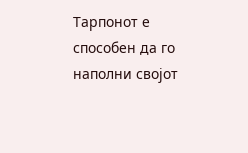Тарпонот е способен да го наполни својот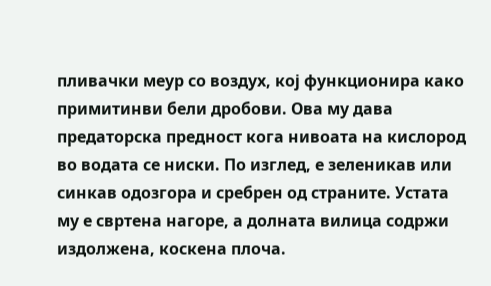пливачки меур со воздух, кој функционира како примитинви бели дробови. Ова му дава предаторска предност кога нивоата на кислород во водата се ниски. По изглед, е зеленикав или синкав одозгора и сребрен од страните. Устата му е свртена нагоре, а долната вилица содржи издолжена, коскена плоча.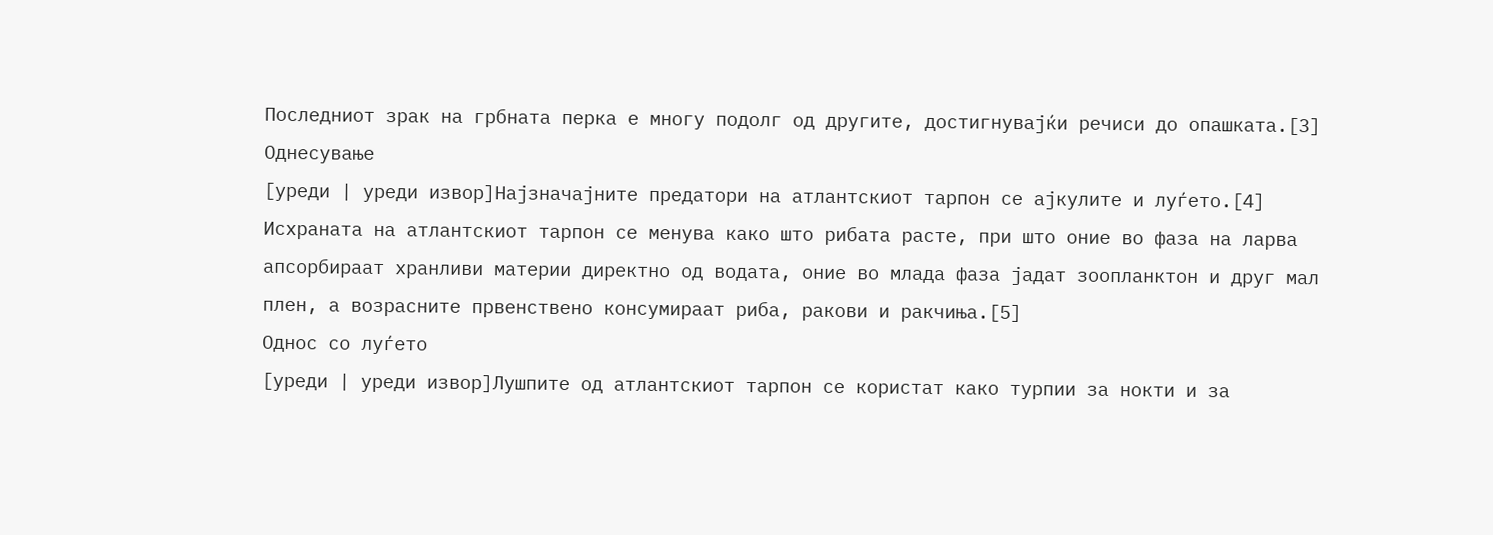Последниот зрак на грбната перка е многу подолг од другите, достигнувајќи речиси до опашката.[3]
Однесување
[уреди | уреди извор]Најзначајните предатори на атлантскиот тарпон се ајкулите и луѓето.[4]
Исхраната на атлантскиот тарпон се менува како што рибата расте, при што оние во фаза на ларва апсорбираат хранливи материи директно од водата, оние во млада фаза јадат зоопланктон и друг мал плен, а возрасните првенствено консумираат риба, ракови и ракчиња.[5]
Однос со луѓето
[уреди | уреди извор]Лушпите од атлантскиот тарпон се користат како турпии за нокти и за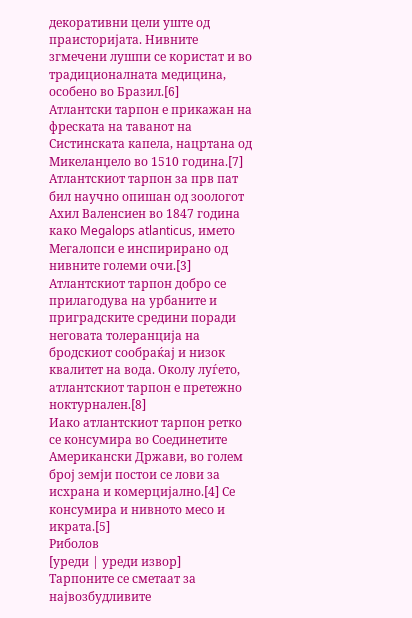декоративни цели уште од праисторијата. Нивните згмечени лушпи се користат и во традиционалната медицина, особено во Бразил.[6]
Атлантски тарпон е прикажан на фреската на таванот на Систинската капела, нацртана од Микеланџело во 1510 година.[7]
Атлантскиот тарпон за прв пат бил научно опишан од зоологот Ахил Валенсиен во 1847 година како Megalops atlanticus, името Мегалопси е инспирирано од нивните големи очи.[3]
Атлантскиот тарпон добро се прилагодува на урбаните и приградските средини поради неговата толеранција на бродскиот сообраќај и низок квалитет на вода. Околу луѓето, атлантскиот тарпон е претежно ноктурнален.[8]
Иако атлантскиот тарпон ретко се консумира во Соединетите Американски Држави, во голем број земји постои се лови за исхрана и комерцијално.[4] Се консумира и нивното месо и икрата.[5]
Риболов
[уреди | уреди извор]
Тарпоните се сметаат за највозбудливите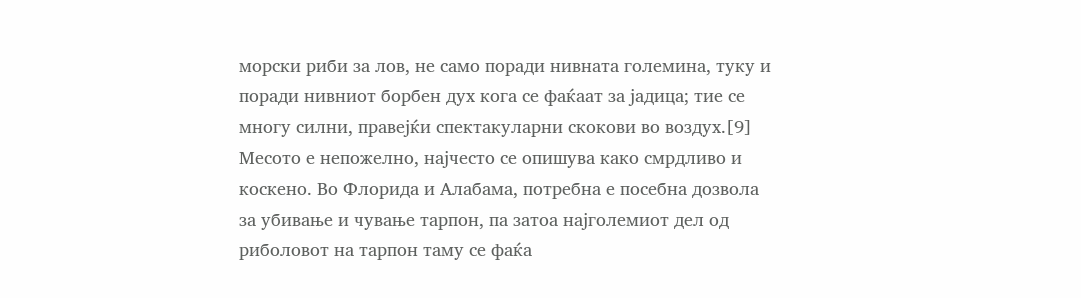морски риби за лов, не само поради нивната големина, туку и поради нивниот борбен дух кога се фаќаат за јадица; тие се многу силни, правејќи спектакуларни скокови во воздух.[9] Месото е непожелно, најчесто се опишува како смрдливо и коскено. Во Флорида и Алабама, потребна е посебна дозвола за убивање и чување тарпон, па затоа најголемиот дел од риболовот на тарпон таму се фаќа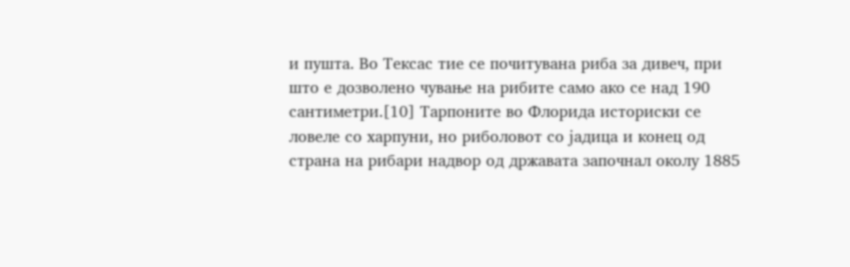и пушта. Во Тексас тие се почитувана риба за дивеч, при што е дозволено чување на рибите само ако се над 190 сантиметри.[10] Тарпоните во Флорида историски се ловеле со харпуни, но риболовот со јадица и конец од страна на рибари надвор од државата започнал околу 1885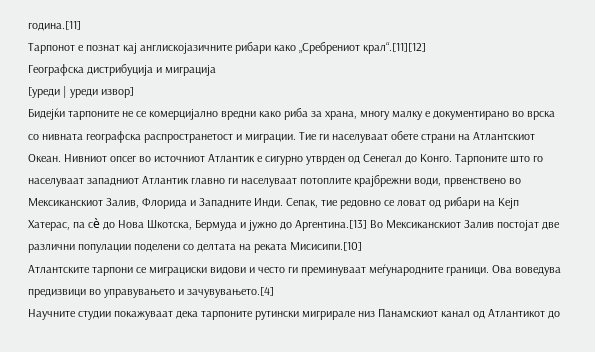година.[11]
Тарпонот е познат кај англискојазичните рибари како „Сребрениот крал“.[11][12]
Географска дистрибуција и миграција
[уреди | уреди извор]
Бидејќи тарпоните не се комерцијално вредни како риба за храна, многу малку е документирано во врска со нивната географска распространетост и миграции. Тие ги населуваат обете страни на Атлантскиот Океан. Нивниот опсег во источниот Атлантик е сигурно утврден од Сенегал до Конго. Тарпоните што го населуваат западниот Атлантик главно ги населуваат потоплите крајбрежни води, првенствено во Мексиканскиот Залив, Флорида и Западните Инди. Сепак, тие редовно се ловат од рибари на Кејп Хатерас, па сè до Нова Шкотска, Бермуда и јужно до Аргентина.[13] Во Мексиканскиот Залив постојат две различни популации поделени со делтата на реката Мисисипи.[10]
Атлантските тарпони се миграциски видови и често ги преминуваат меѓународните граници. Ова воведува предизвици во управувањето и зачувувањето.[4]
Научните студии покажуваат дека тарпоните рутински мигрирале низ Панамскиот канал од Атлантикот до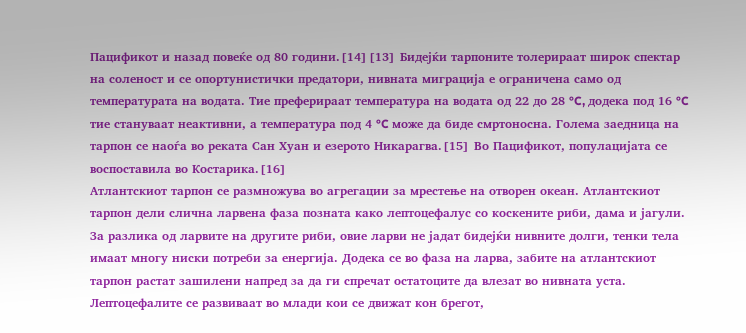Пацификот и назад повеќе од 80 години.[14][13] Бидејќи тарпоните толерираат широк спектар на соленост и се опортунистички предатори, нивната миграција е ограничена само од температурата на водата. Тие преферираат температура на водата од 22 до 28 °C, додека под 16 °C тие стануваат неактивни, а температура под 4 °C може да биде смртоносна. Голема заедница на тарпон се наоѓа во реката Сан Хуан и езерото Никарагва.[15] Во Пацификот, популацијата се воспоставила во Костарика.[16]
Атлантскиот тарпон се размножува во агрегации за мрестење на отворен океан. Атлантскиот тарпон дели слична ларвена фаза позната како лептоцефалус со коскените риби, дама и јагули. За разлика од ларвите на другите риби, овие ларви не јадат бидејќи нивните долги, тенки тела имаат многу ниски потреби за енергија. Додека се во фаза на ларва, забите на атлантскиот тарпон растат зашилени напред за да ги спречат остатоците да влезат во нивната уста. Лептоцефалите се развиваат во млади кои се движат кон брегот,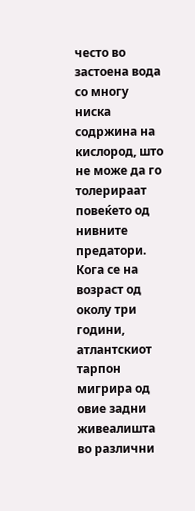често во застоена вода со многу ниска содржина на кислород, што не може да го толерираат повеќето од нивните предатори. Кога се на возраст од околу три години, атлантскиот тарпон мигрира од овие задни живеалишта во различни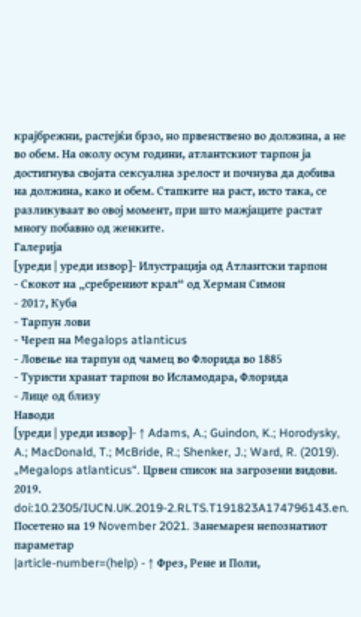крајбрежни, растејќи брзо, но првенствено во должина, а не во обем. На околу осум години, атлантскиот тарпон ја достигнува својата сексуална зрелост и почнува да добива на должина, како и обем. Стапките на раст, исто така, се разликуваат во овој момент, при што мажјаците растат многу побавно од женките.
Галерија
[уреди | уреди извор]- Илустрација од Атлантски тарпон
- Скокот на „сребрениот крал“ од Херман Симон
- 2017, Куба
- Тарпун лови
- Череп на Megalops atlanticus
- Ловење на тарпун од чамец во Флорида во 1885
- Туристи хранат тарпон во Исламодара, Флорида
- Лице од близу
Наводи
[уреди | уреди извор]- ↑ Adams, A.; Guindon, K.; Horodysky, A.; MacDonald, T.; McBride, R.; Shenker, J.; Ward, R. (2019). „Megalops atlanticus“. Црвен список на загрозени видови. 2019. doi:10.2305/IUCN.UK.2019-2.RLTS.T191823A174796143.en. Посетено на 19 November 2021. Занемарен непознатиот параметар
|article-number=(help) - ↑ Фрез, Рене и Поли,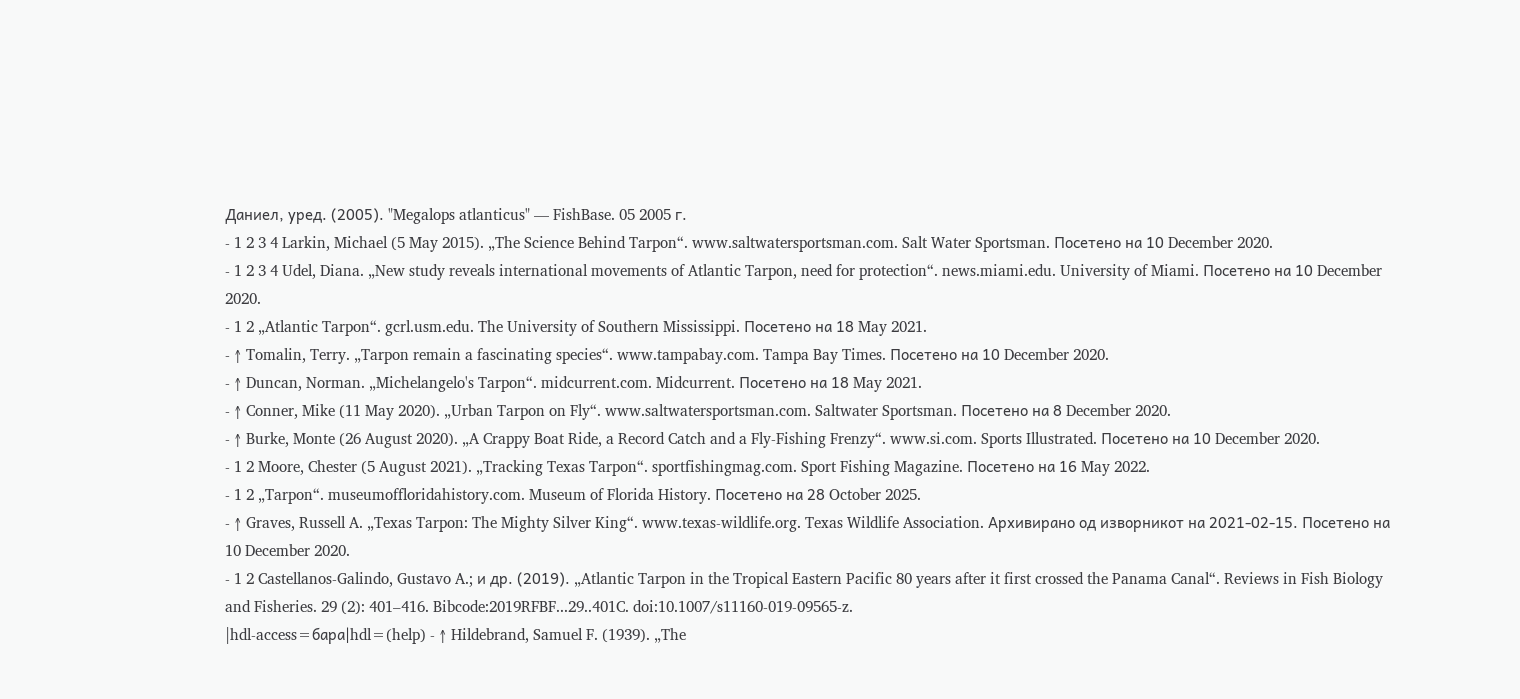Даниел, уред. (2005). "Megalops atlanticus" — FishBase. 05 2005 г.
- 1 2 3 4 Larkin, Michael (5 May 2015). „The Science Behind Tarpon“. www.saltwatersportsman.com. Salt Water Sportsman. Посетено на 10 December 2020.
- 1 2 3 4 Udel, Diana. „New study reveals international movements of Atlantic Tarpon, need for protection“. news.miami.edu. University of Miami. Посетено на 10 December 2020.
- 1 2 „Atlantic Tarpon“. gcrl.usm.edu. The University of Southern Mississippi. Посетено на 18 May 2021.
- ↑ Tomalin, Terry. „Tarpon remain a fascinating species“. www.tampabay.com. Tampa Bay Times. Посетено на 10 December 2020.
- ↑ Duncan, Norman. „Michelangelo's Tarpon“. midcurrent.com. Midcurrent. Посетено на 18 May 2021.
- ↑ Conner, Mike (11 May 2020). „Urban Tarpon on Fly“. www.saltwatersportsman.com. Saltwater Sportsman. Посетено на 8 December 2020.
- ↑ Burke, Monte (26 August 2020). „A Crappy Boat Ride, a Record Catch and a Fly-Fishing Frenzy“. www.si.com. Sports Illustrated. Посетено на 10 December 2020.
- 1 2 Moore, Chester (5 August 2021). „Tracking Texas Tarpon“. sportfishingmag.com. Sport Fishing Magazine. Посетено на 16 May 2022.
- 1 2 „Tarpon“. museumoffloridahistory.com. Museum of Florida History. Посетено на 28 October 2025.
- ↑ Graves, Russell A. „Texas Tarpon: The Mighty Silver King“. www.texas-wildlife.org. Texas Wildlife Association. Архивирано од изворникот на 2021-02-15. Посетено на 10 December 2020.
- 1 2 Castellanos-Galindo, Gustavo A.; и др. (2019). „Atlantic Tarpon in the Tropical Eastern Pacific 80 years after it first crossed the Panama Canal“. Reviews in Fish Biology and Fisheries. 29 (2): 401–416. Bibcode:2019RFBF...29..401C. doi:10.1007/s11160-019-09565-z.
|hdl-access=бара|hdl=(help) - ↑ Hildebrand, Samuel F. (1939). „The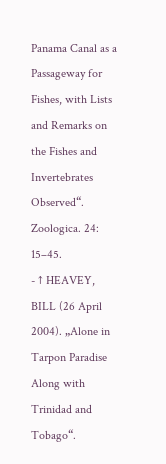Panama Canal as a Passageway for Fishes, with Lists and Remarks on the Fishes and Invertebrates Observed“. Zoologica. 24: 15–45.
- ↑ HEAVEY, BILL (26 April 2004). „Alone in Tarpon Paradise Along with Trinidad and Tobago“.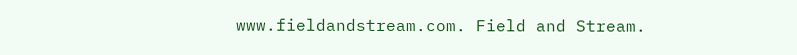www.fieldandstream.com. Field and Stream.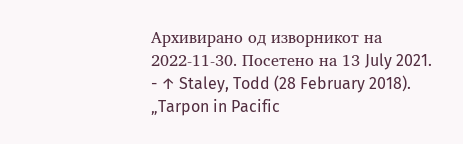Архивирано од изворникот на 2022-11-30. Посетено на 13 July 2021.
- ↑ Staley, Todd (28 February 2018). „Tarpon in Pacific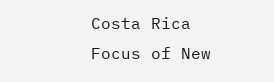Costa Rica Focus of New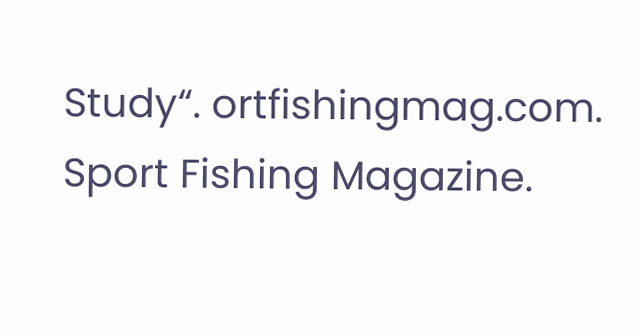Study“. ortfishingmag.com. Sport Fishing Magazine.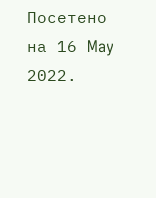Посетено на 16 May 2022.